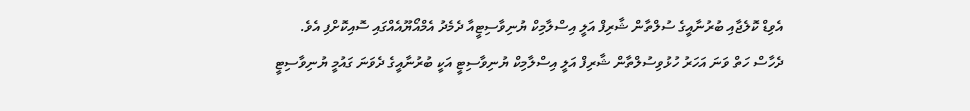އެވިޑް ކޮލެޖާއި ބުރުނާއީގެ ސުލްތާން ޝާރިފް އަލީ އިސްލާމިކް ޔުނިވާސިޓީއާ ދެމެދު އެމްއޯޔޫއެއްގައި ސޮއިކޮށްފި އެވެ.
ދެހާސް ހަތް ވަނަ އަހަރު ހުޅުވިސުލްތާން ޝާރިފް އަލީ އިސްލާމިކް ޔުނިވާސިޓީ އަކީ ބުރުނާއީގެ ދެވަނަ ގައުމީ ޔުނިވާސިޓީ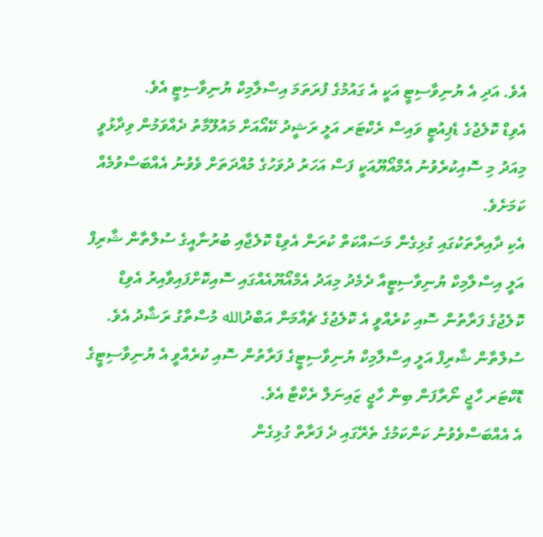އެވެ. އަދި އެ ޔުނިވާސިޓީ އަކީ އެ ގައުމުގެ ފުރަތަމަ އިސްލާމިކް ޔުނިވާސިޓީ އެވެ.
އެވިޑް ކޮލެޖުގެ ޑެޕިއުޓީ ވައިސް ރެކްޓަރ އަލީ ރަޝީދު ކޭއޯއަށް މައުލޫމާތު ދެއްވަމުން ވިދާޅުވީ މިއަދު މި ސޮއިކުރެވުނު އެމްއޯޔޫއަކީ ފަސް އަހަރު ދުވަހުގެ މުއްދަތަށް ވެވުނު އެއްބަސްވުމެއް ކަމަށެވެ.
އެކި ދާއިރާތަކުގައި ގުޅިގެން މަސައްކަތް ކުރަން އެވިޑް ކޮލެޖާއި ބުރުނާއީގެ ސުލްތާން ޝާރިފް އަލީ އިސްލާމިކް ޔުނިވާސިޓީއާ ދެމެދު މިއަދު އެމްއޯޔޫއެއްގައި ސޮއިކޮށްފައިވާއިރު އެވިޑް ކޮލެޖުގެ ފަރާތުން ސޮއި ކުރެއްވީ އެ ކޮލެޖުގެ ޗެއާމަން އަބްދުالله މުސްތާގު ރަޝާދު އެވެ. ސުލްތާން ޝާރިފް އަލީ އިސްލާމިކް ޔުނިވާސިޓީގެ ފަރާތުން ސޮއި ކުރެއްވީ އެ ޔުނިވާސިޓީގެ ޑޮކްޓަރ ހާޖީ ނޯރާފަން ބިން ހާޖީ ޒައިނަލް ރެކްޓާ އެވެ.
އެ އެއްބަސްވެވުނު ކަންކަމުގެ ތެރޭގައި ދެ ފަރާތް ގުޅިގެން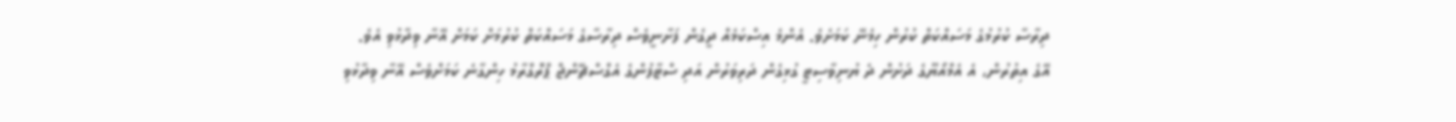ދިރާސާ ކުރުމުގެ މަސައްކަތް ކުރުން ހިމެނޭ ކަމަށެވެ. އެންމެ އިސްކަމެއް ދީގެން ފަށާނީވެސް ދިރާސާގެ މަސައްކަތް ކުރުމަށް ކަމަށް އޭނާ ވިދާޅުވި އެވެ.
އޭގެ އިތުރުން، އެ އެމްއޯޔޫގެ ދަށުން ދެ ޔުނިވާސިޓީ ގުޅިގެން ދަރިވަރުން އަދި ސްޓާފުންގެ އެގްސްޗޭންޖް ޕްރޮގްރާމު ހިންގާނެ ކަމަށްވެސް އޭނާ ވިދާޅުވި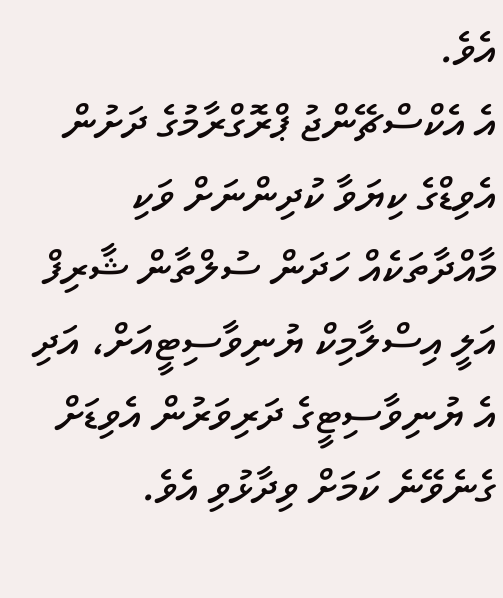އެވެ.
އެ އެކްސްޗޭންޖު ޕްރޮގްރާމުގެ ދަށުން އެވިޑްގެ ކިޔަވާ ކުދިންނަށް ވަކި މާއްދާތަކެއް ހަދަން ސުލްތާން ޝާރިފް އަލީ އިސްލާމިކް ޔުނިވާސިޓީއަށް، އަދި އެ ޔުނިވާސިޓީގެ ދަރިވަރުން އެވިޑަށް ގެނެވޭނެ ކަމަށް ވިދާޅުވި އެވެ.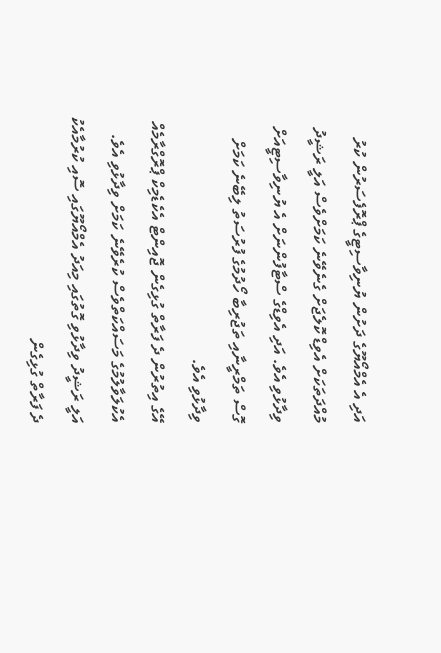އަދި އެ އެމްއޯޔޫގެ ދަށުން ޔުނިވާސިޓީގެ ޕްރޮފެސަރުން ކުރު މުއްދަތަކަށް އެވިޑް ކޮލެޖަށް ގެނެވޭނެ ކަމަށްވެސް އަލީ ރަޝީދު ވިދާޅުވި އެވެ. އަދި އެވިޑްގެ ސްޓާފުންނަށް އެ ޔުނިވާސިޓީއަށް ގޮސް ތަމްރީނާއި ތަޖުރިބާ ހޯދުމުގެ ފުރުސަތު ލިބޭނެ ކަމަށް ވިދާޅުވި އެވެ.
އޭގެ އިތުރުން ދެ ފަރާތް ގުޅިގެން ޖޮއިންޓް އެކެޑެމިކް ޕްރޮގްރާމެއް އެކުލަވާލުމުގެ މަސައްކަތްވެސް ކުރެވޭނެ ކަމަށް ވިދާޅުވި އެވެ.
އަލީ ރަޝީދު ވިދާޅުވި ގޮތުގައި މިއަދު އެމްއޯޔޫގައި ސޮއި ކުރުމާއެކު ދެ ފަރާތް ގުޅިގެން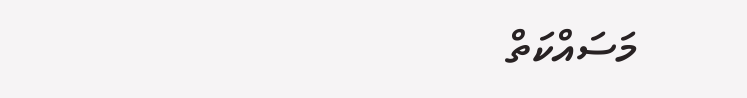މަސައްކަތް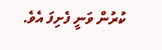ކުރުން ވަނީ ފެށިފަ އެވެ.